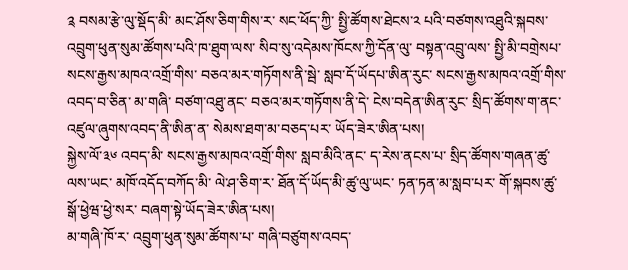༉ བསམ་རྩེ་ལུ་སྡོད་མི་ མང་ཤོས་ཅིག་གིས་ར་ སང་ཕོད་ཀྱི་ སྤྱི་ཚོགས་ཐེངས་༢ པའི་བཙགས་འཐུའི་སྐབས་ འབྲུག་ཕུན་སུམ་ཚོགས་པའི་ཁ་ཐུག་ལས་ སིབ་སུ་འདེམས་ཁོངས་ཀྱི་དོན་ལུ་ བསྟན་འབྲུ་ལས་ སྤྱི་མི་བགྲེསཔ་ སངས་རྒྱས་མཁའ་འགྲོ་གིས་ བཅའ་མར་གཏོགས་ནི་སྦེ་ སླབ་དོ་ཡོདཔ་ཨིན་རུང་ སངས་རྒྱས་མཁའ་འགྲོ་གིས་འབད་བ་ཅིན་ མ་གཞི་ བཙག་འཐུ་ནང་ བཅའ་མར་གཏོགས་ནི་དེ་ ངེས་བདེན་ཨིན་རུང་ སྲིད་ཚོགས་ག་ནང་ འཛུལ་ཞུགས་འབད་ནི་ཨིན་ན་ སེམས་ཐག་མ་བཅད་པར་ ཡོད་ཟེར་ཨིན་པས།
སྐྱེས་ལོ་༣༦ འབད་མི་ སངས་རྒྱས་མཁའ་འགྲོ་གིས་ སླབ་མིའི་ནང་ ད་རེས་ནངས་པ་ སྲིད་ཚོགས་གཞན་ཚུ་ལས་ཡང་ མཁོ་འདོད་བཀོད་མི་ ལེ་ཤ་ཅིག་ར་ ཐོན་དོ་ཡོད་མི་ཚུ་ལུ་ཡང་ ཏན་ཏན་མ་སླབ་པར་ གོ་སྐབས་ཚུ་ སྒོ་ཕྱེཝ་ཕྱེ་སར་ བཞག་སྟེ་ཡོད་ཟེར་ཨིན་པས།
མ་གཞི་ཁོ་ར་ འབྲུག་ཕུན་སུམ་ཚོགས་པ་ གཞི་བཙུགས་འབད་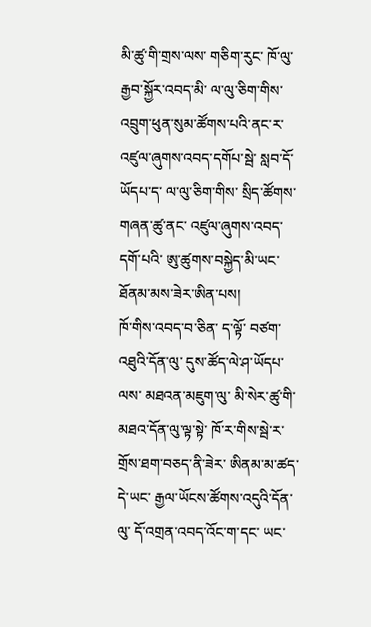མི་ཚུ་གི་གྲས་ལས་ གཅིག་རུང་ ཁོ་ལུ་ རྒྱབ་སྐྱོར་འབད་མི་ ལ་ལུ་ཅིག་གིས་ འབྲུག་ཕུན་སུམ་ཚོགས་པའི་ནང་ར་ འཛུལ་ཞུགས་འབད་དགོཔ་སྦེ་ སླབ་དོ་ཡོདཔ་ད་ ལ་ལུ་ཅིག་གིས་ སྲིད་ཚོགས་གཞན་ཚུ་ནང་ འཛུལ་ཞུགས་འབད་དགོ་པའི་ ཨུ་ཚུགས་བསྐྱེད་མི་ཡང་ ཐོནམ་མས་ཟེར་ཨིན་པས།
ཁོ་གིས་འབད་བ་ཅིན་ ད་ལྟོ་ བཙག་འཐུའི་དོན་ལུ་ དུས་ཚོད་ལེ་ཤ་ཡོདཔ་ལས་ མཐའན་མཇུག་ལུ་ མི་སེར་ཚུ་གི་ མཐའ་དོན་ལུ་ལྟ་སྟེ་ ཁོ་ར་གིས་སྦེ་ར་ གྲོས་ཐག་བཅད་ནི་ཟེར་ ཨིནམ་མ་ཚད་ དེ་ཡང་ རྒྱལ་ཡོངས་ཚོགས་འདུའི་དོན་ལུ་ དོ་འགྲན་འབད་འོང་ག་དང་ ཡང་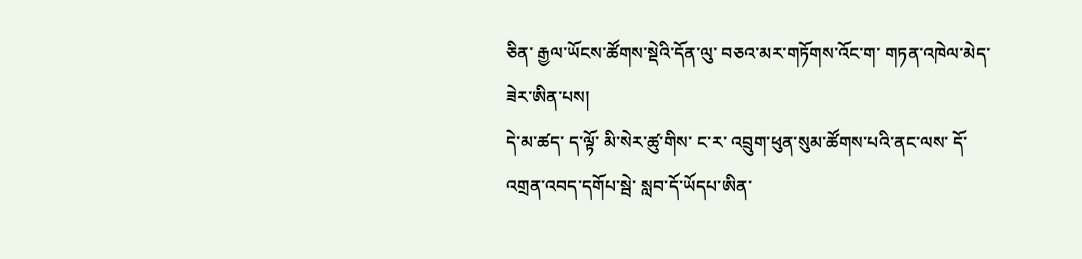ཅིན་ རྒྱལ་ཡོངས་ཚོགས་སྡེའི་དོན་ལུ་ བཅའ་མར་གཏོགས་འོང་ག་ གཏན་འཁེལ་མེད་ཟེར་ཨིན་པས།
དེ་མ་ཚད་ ད་ལྟོ་ མི་སེར་ཚུ་གིས་ ང་ར་ འབྲུག་ཕུན་སུམ་ཚོགས་པའི་ནང་ལས་ དོ་འགྲན་འབད་དགོཔ་སྦེ་ སླབ་དོ་ཡོདཔ་ཨིན་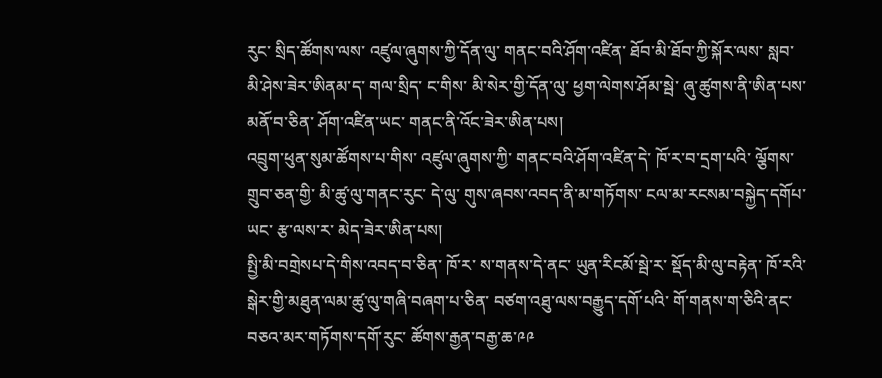རུང་ སྲིད་ཚོགས་ལས་ འཛུལ་ཞུགས་ཀྱི་དོན་ལུ་ གནང་བའི་ཤོག་འཛིན་ ཐོབ་མི་ཐོབ་ཀྱི་སྐོར་ལས་ སླབ་མི་ཤེས་ཟེར་ཨིནམ་ད་ གལ་སྲིད་ ང་གིས་ མི་སེར་གྱི་དོན་ལུ་ ཕྱག་ལེགས་ཤོམ་སྦེ་ ཞུ་ཚུགས་ནི་ཨིན་པས་མནོ་བ་ཅིན་ ཤོག་འཛིན་ཡང་ གནང་ནི་འོང་ཟེར་ཨིན་པས།
འབྲུག་ཕུན་སུམ་ཚོགས་པ་གིས་ འཛུལ་ཞུགས་ཀྱི་ གནང་བའི་ཤོག་འཛིན་དེ་ ཁོ་ར་བ་དྲག་པའི་ ལྕོགས་གྲུབ་ཅན་གྱི་ མི་ཚུ་ལུ་གནང་རུང་ དེ་ལུ་ གུས་ཞབས་འབད་ནི་མ་གཏོགས་ ངལ་མ་རངསམ་བསྐྱེད་དགོཔ་ཡང་ རྩ་ལས་ར་ མེད་ཟེར་ཨིན་པས།
སྤྱི་མི་བགྲེསཔ་དེ་གིས་འབད་བ་ཅིན་ ཁོ་ར་ ས་གནས་དེ་ནང་ ཡུན་རིངམོ་སྦེ་ར་ སྡོད་མི་ལུ་བརྟེན་ ཁོ་རའི་ སྒེར་གྱི་མཐུན་ལམ་ཚུ་ལུ་གཞི་བཞག་པ་ཅིན་ བཙག་འཐུ་ལས་བརྒྱུད་དགོ་པའི་ གོ་གནས་ག་ཅིའི་ནང་ བཅའ་མར་གཏོགས་དགོ་རུང་ ཚོགས་རྒྱན་བརྒྱ་ཆ་༩༩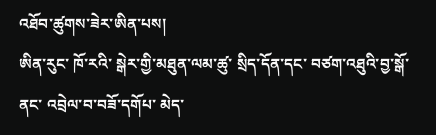འཐོབ་ཚུགས་ཟེར་ཨིན་པས།
ཨིན་རུང་ ཁོ་རའི་ སྒེར་གྱི་མཐུན་ལམ་ཚུ་ སྲིད་དོན་དང་ བཙག་འཐུའི་བྱ་སྒོ་ནང་ འབྲེལ་བ་བཟོ་དགོཔ་ མེད་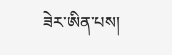ཟེར་ཨིན་པས།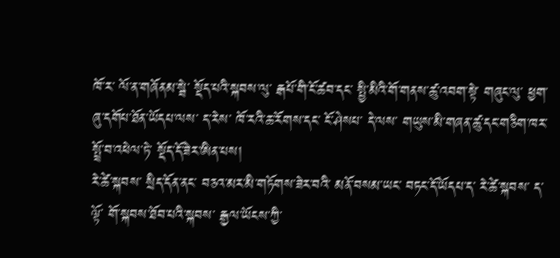ཁོ་ར་ ལོ་ན་གཞོནམ་སྦེ་ སྡོད་པའི་སྐབས་ལུ་ རྒཔོ་གི་ངོ་ཚབ་དང་ སྤྱི་མིའི་གོ་གནས་ཚུ་འབག་སྟེ་ གཞུང་ལུ་ ཕྱག་ཞུ་དགོཔ་ཐོན་ཡོདཔ་ལས་ ད་རེས་ ཁོ་རའི་ཆ་རོགས་དང་ ངོ་ཤེསཔ་ དེ་ལས་ གཡུས་མི་གཞན་ཚུ་དང་གཅིག་ཁར་ སྤྲོ་བ་འཕེལ་ཏེ་ སྡོད་དོ་ཟེར་ཨིན་པས།
རེ་ཚེ་སྐབས་ སྲིད་དོན་ནང་ བཅའ་མར་མི་གཏོགས་ཟེར་བའི་ མནོ་བསམ་ཡང་ བཏང་དོ་ཡོདཔ་ད་ རེ་ཚེ་སྐབས་ ད་ལྟོ་ གོ་སྐབས་ཐོབ་པའི་སྐབས་ རྒྱལ་ཡོངས་ཀྱི་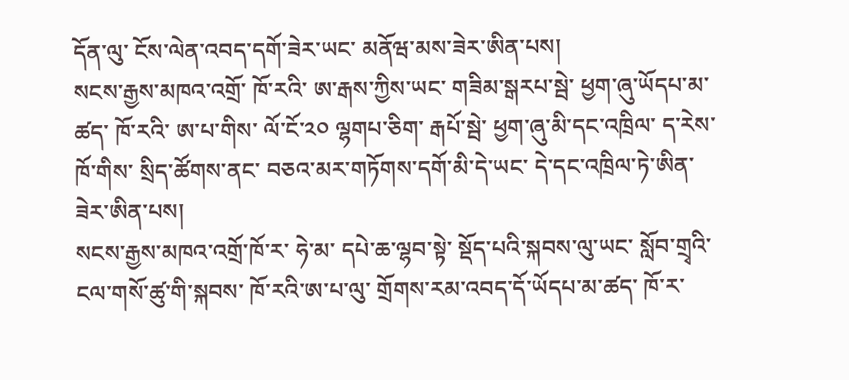དོན་ལུ་ ངོས་ལེན་འབད་དགོ་ཟེར་ཡང་ མནོཝ་མས་ཟེར་ཨིན་པས།
སངས་རྒྱས་མཁའ་འགྲོ་ ཁོ་རའི་ ཨ་རྒས་ཀྱིས་ཡང་ གཟིམ་སྒརཔ་སྦེ་ ཕྱག་ཞུ་ཡོདཔ་མ་ཚད་ ཁོ་རའི་ ཨ་པ་གིས་ ལོ་ངོ་༢༠ ལྷགཔ་ཅིག་ རྒཔོ་སྦེ་ ཕྱག་ཞུ་མི་དང་འཁྲིལ་ ད་རེས་ཁོ་གིས་ སྲིད་ཚོགས་ནང་ བཅའ་མར་གཏོགས་དགོ་མི་དེ་ཡང་ དེ་དང་འཁྲིལ་ཏེ་ཨིན་ཟེར་ཨིན་པས།
སངས་རྒྱས་མཁའ་འགྲོ་ཁོ་ར་ ཧེ་མ་ དཔེ་ཆ་ལྷབ་སྟེ་ སྡོད་པའི་སྐབས་ལུ་ཡང་ སློབ་གྲྭའི་ངལ་གསོ་ཚུ་གི་སྐབས་ ཁོ་རའི་ཨ་པ་ལུ་ གྲོགས་རམ་འབད་དོ་ཡོདཔ་མ་ཚད་ ཁོ་ར་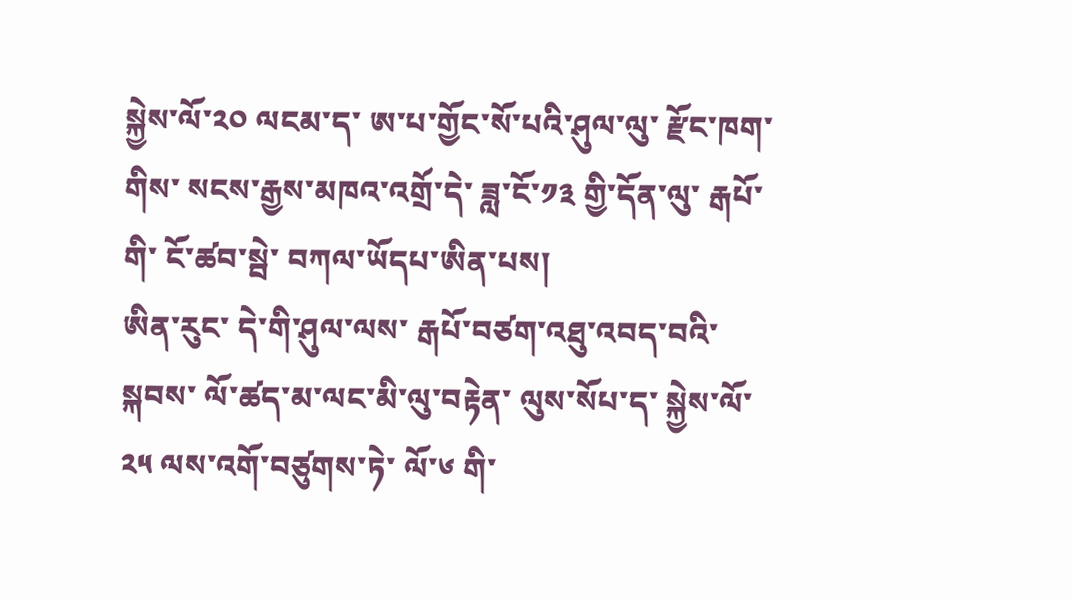སྐྱེས་ལོ་༢༠ ལངམ་ད་ ཨ་པ་གྱོང་སོ་པའི་ཤུལ་ལུ་ རྫོང་ཁག་གིས་ སངས་རྒྱས་མཁའ་འགྲོ་དེ་ ཟླ་ངོ་༡༣ གྱི་དོན་ལུ་ རྒཔོ་གི་ ངོ་ཚབ་སྦེ་ བཀལ་ཡོདཔ་ཨིན་པས།
ཨིན་རུང་ དེ་གི་ཤུལ་ལས་ རྒཔོ་བཙག་འཐུ་འབད་བའི་སྐབས་ ལོ་ཚད་མ་ལང་མི་ལུ་བརྟེན་ ལུས་སོཔ་ད་ སྐྱེས་ལོ་༢༥ ལས་འགོ་བཙུགས་ཏེ་ ལོ་༦ གི་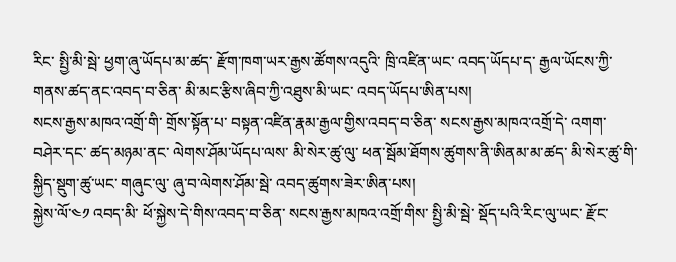རིང་ སྤྱི་མི་སྦེ་ ཕྱག་ཞུ་ཡོདཔ་མ་ཚད་ རྫོག་ཁག་ཡར་རྒྱས་ཚོགས་འདུའི་ ཁྲི་འཛིན་ཡང་ འབད་ཡོདཔ་ད་ རྒྱལ་ཡོངས་ཀྱི་ གནས་ཚད་ནང་འབད་བ་ཅིན་ མི་མང་རྩིས་ཞིབ་ཀྱི་འཐུས་མི་ཡང་ འབད་ཡོདཔ་ཨིན་པས།
སངས་རྒྱས་མཁའ་འགྲོ་གི་ གྲོས་སྟོན་པ་ བསྟན་འཛིན་རྣམ་རྒྱལ་གྱིས་འབད་བ་ཅིན་ སངས་རྒྱས་མཁའ་འགྲོ་དེ་ འགག་བཤེར་དང་ ཚད་མཉམ་ནང་ ལེགས་ཤོམ་ཡོདཔ་ལས་ མི་སེར་ཚུ་ལུ་ ཕན་སྦོམ་ཐོགས་ཚུགས་ནི་ཨིནམ་མ་ཚད་ མི་སེར་ཚུ་གི་ སྐྱིད་སྡུག་ཚུ་ཡང་ གཞུང་ལུ་ ཞུ་བ་ལེགས་ཤོམ་སྦེ་ འབད་ཚུགས་ཟེར་ཨིན་པས།
སྐྱེས་ལོ་༤༡ འབད་མི་ ཕོ་སྐྱེས་དེ་གིས་འབད་བ་ཅིན་ སངས་རྒྱས་མཁའ་འགྲོ་གིས་ སྤྱི་མི་སྦེ་ སྡོད་པའི་རིང་ལུ་ཡང་ རྫོང་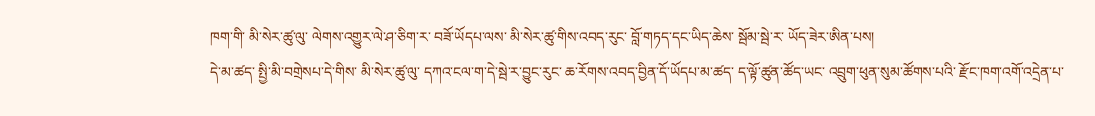ཁག་གི་ མི་སེར་ཚུ་ལུ་ ལེགས་འགྱུར་ལེ་ཤ་ཅིག་ར་ བཟོ་ཡོདཔ་ལས་ མི་སེར་ཚུ་གིས་འབད་རུང་ བློ་གཏད་དང་ཡིད་ཆེས་ སྦོམ་སྦེ་ར་ ཡོད་ཟེར་ཨིན་པས།
དེ་མ་ཚད་ སྤྱི་མི་བགྲེསཔ་དེ་གིས་ མི་སེར་ཚུ་ལུ་ དཀའ་ངལ་ག་དེ་སྦེ་ར་བྱུང་རུང་ ཆ་རོགས་འབད་བྱིན་དོ་ཡོདཔ་མ་ཚད་ ད་ལྟོ་ཚུན་ཚོད་ཡང་ འབྲུག་ཕུན་སུམ་ཚོགས་པའི་ རྫོང་ཁག་འགོ་འདྲེན་པ་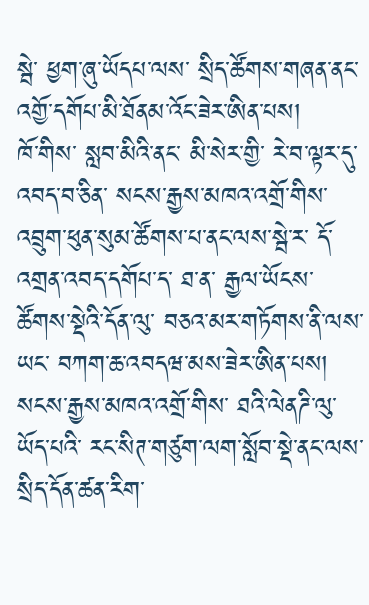སྦེ་ ཕྱག་ཞུ་ཡོདཔ་ལས་ སྲིད་ཚོགས་གཞན་ནང་ འགྱོ་དགོཔ་མི་ཐོནམ་འོང་ཟེར་ཨིན་པས།
ཁོ་གིས་ སླབ་མིའི་ནང་ མི་སེར་གྱི་ རེ་བ་ལྟར་དུ་འབད་བ་ཅིན་ སངས་རྒྱས་མཁའ་འགྲོ་གིས་ འབྲུག་ཕུན་སུམ་ཚོགས་པ་ནང་ལས་སྦེ་ར་ དོ་འགྲན་འབད་དགོཔ་ད་ ཐ་ན་ རྒྱལ་ཡོངས་ཚོགས་སྡེའི་དོན་ལུ་ བཅའ་མར་གཏོགས་ནི་ལས་ཡང་ བཀག་ཆ་འབདཝ་མས་ཟེར་ཨིན་པས།
སངས་རྒྱས་མཁའ་འགྲོ་གིས་ ཐའི་ལེནཌི་ལུ་ཡོད་པའི་ རང་སིཊ་གཙུག་ལག་སློབ་སྡེ་ནང་ལས་ སྲིད་དོན་ཚན་རིག་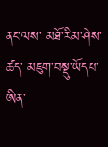ནང་ལས་ མཐོ་རིམ་ཤེས་ཚད་ མཇུག་བསྡུ་ཡོདཔ་ཨིན་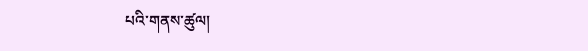པའི་གནས་ཚུལ།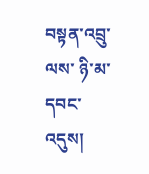བསྟན་འབྲུ་ལས་ ཉི་མ་དབང་འདུས།